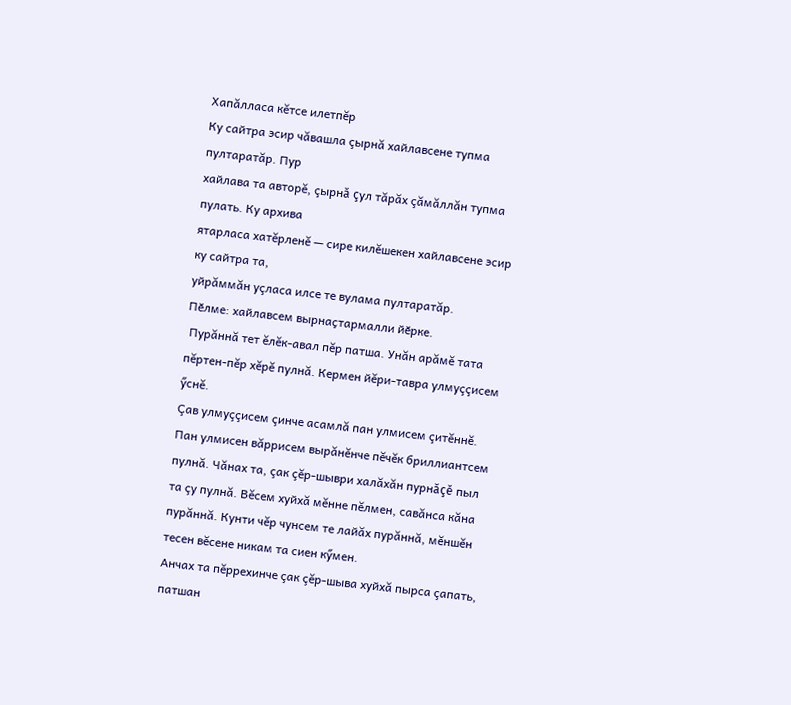Хапăлласа кĕтсе илетпĕр
Ку сайтра эсир чăвашла çырнă хайлавсене тупма пултаратăр. Пур
хайлава та авторĕ, çырнă çул тăрăх çăмăллăн тупма пулать. Ку архива
ятарласа хатĕрленĕ — сире килĕшекен хайлавсене эсир ку сайтра та,
уйрăммăн уçласа илсе те вулама пултаратăр.
Пӗлме: хайлавсем вырнаҫтармалли йӗрке.
 Пурăннă тет ĕлĕк-авал пĕр патша. Унăн арăмĕ тата пĕртен-пĕр хĕрĕ пулнă. Кермен йĕри-тавра улмуççисем ӳснĕ.
Çав улмуççисем çинче асамлă пан улмисем çитĕннĕ. Пан улмисен вăррисем вырăнĕнче пĕчĕк бриллиантсем пулнă. Чăнах та, çак çĕр-шыври халăхăн пурнăçĕ пыл та çу пулнă. Вĕсем хуйхă мĕнне пĕлмен, савăнса кăна пурăннă. Кунти чĕр чунсем те лайăх пурăннă, мĕншĕн тесен вĕсене никам та сиен кӳмен.
Анчах та пĕррехинче çак çĕр-шыва хуйхă пырса çапать, патшан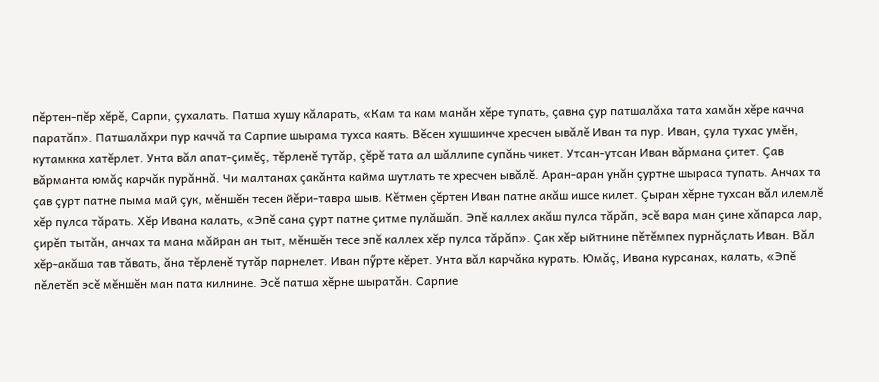пĕртен-пĕр хĕрĕ, Сарпи, çухалать. Патша хушу кăларать, «Кам та кам манăн хĕре тупать, çавна çур патшалăха тата хамăн хĕре качча паратăп». Патшалăхри пур каччă та Сарпие шырама тухса каять. Вĕсен хушшинче хресчен ывăлĕ Иван та пур. Иван, çула тухас умĕн, кутамкка хатĕрлет. Унта вăл апат-çимĕç, тĕрленĕ тутăр, çĕрĕ тата ал шăллипе супăнь чикет. Утсан-утсан Иван вăрмана çитет. Çав вăрманта юмăç карчăк пурăннă. Чи малтанах çакăнта кайма шутлать те хресчен ывăлĕ. Аран-аран унăн çуртне шыраса тупать. Анчах та çав çурт патне пыма май çук, мĕншĕн тесен йĕри-тавра шыв. Кĕтмен çĕртен Иван патне акăш ишсе килет. Çыран хĕрне тухсан вăл илемлĕ хĕр пулса тăрать. Хĕр Ивана калать, «Эпĕ сана çурт патне çитме пулăшăп. Эпĕ каллех акăш пулса тăрăп, эсĕ вара ман çине хăпарса лар, çирĕп тытăн, анчах та мана мăйран ан тыт, мĕншĕн тесе эпĕ каллех хĕр пулса тăрăп». Çак хĕр ыйтнине пĕтĕмпех пурнăçлать Иван. Вăл хĕр-акăша тав тăвать, ăна тĕрленĕ тутăр парнелет. Иван пӳрте кĕрет. Унта вăл карчăка курать. Юмăç, Ивана курсанах, калать, «Эпĕ пĕлетĕп эсĕ мĕншĕн ман пата килнине. Эсĕ патша хĕрне шыратăн. Сарпие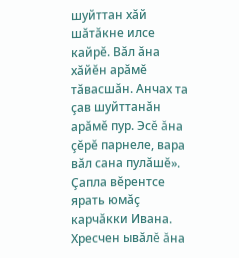шуйттан хăй шăтăкне илсе кайрĕ. Вăл ăна хăйĕн арăмĕ тăвасшăн. Анчах та çав шуйттанăн арăмĕ пур. Эсĕ ăна çĕрĕ парнеле, вара вăл сана пулăшĕ». Çапла вĕрентсе ярать юмăç карчăкки Ивана. Хресчен ывăлĕ ăна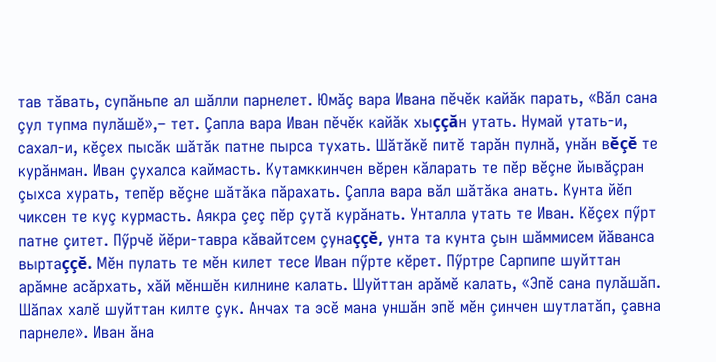тав тăвать, супăньпе ал шăлли парнелет. Юмăç вара Ивана пĕчĕк кайăк парать, «Вăл сана çул тупма пулăшĕ»,– тет. Çапла вара Иван пĕчĕк кайăк хыççăн утать. Нумай утать-и, сахал-и, кĕçех пысăк шăтăк патне пырса тухать. Шăтăкĕ питĕ тарăн пулнă, унăн вĕçĕ те курăнман. Иван çухалса каймасть. Кутамккинчен вĕрен кăларать те пĕр вĕçне йывăçран çыхса хурать, тепĕр вĕçне шăтăка пăрахать. Çапла вара вăл шăтăка анать. Кунта йĕп чиксен те куç курмасть. Аякра çеç пĕр çутă курăнать. Унталла утать те Иван. Кĕçех пӳрт патне çитет. Пӳрчĕ йĕри-тавра кăвайтсем çунаççĕ, унта та кунта çын шăммисем йăванса выртаççĕ. Мĕн пулать те мĕн килет тесе Иван пӳрте кĕрет. Пӳртре Сарпипе шуйттан арăмне асăрхать, хăй мĕншĕн килнине калать. Шуйттан арăмĕ калать, «Эпĕ сана пулăшăп. Шăпах халĕ шуйттан килте çук. Анчах та эсĕ мана уншăн эпĕ мĕн çинчен шутлатăп, çавна парнеле». Иван ăна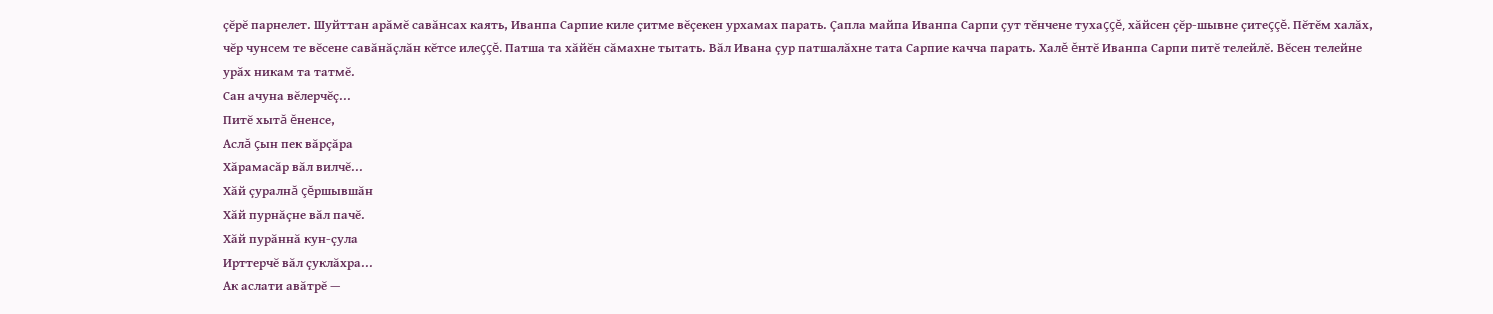çĕрĕ парнелет. Шуйттан арăмĕ савăнсах каять, Иванпа Сарпие киле çитме вĕçекен урхамах парать. Çапла майпа Иванпа Сарпи çут тĕнчене тухаççĕ, хăйсен çĕр-шывне çитеççĕ. Пĕтĕм халăх, чĕр чунсем те вĕсене савăнăçлăн кĕтсе илеççĕ. Патша та хăйĕн сăмахне тытать. Вăл Ивана çур патшалăхне тата Сарпие качча парать. Халĕ ĕнтĕ Иванпа Сарпи питĕ телейлĕ. Вĕсен телейне урăх никам та татмĕ.
Сан ачуна вĕлерчĕç...
Питĕ хытă ĕненсе,
Аслă çын пек вăрçăра
Хăрамасăр вăл вилчĕ...
Хăй çуралнă çĕршывшăн
Хăй пурнăçне вăл пачĕ.
Хăй пурăннă кун-çула
Ирттерчĕ вăл çуклăхра...
Ак аслати авăтрĕ —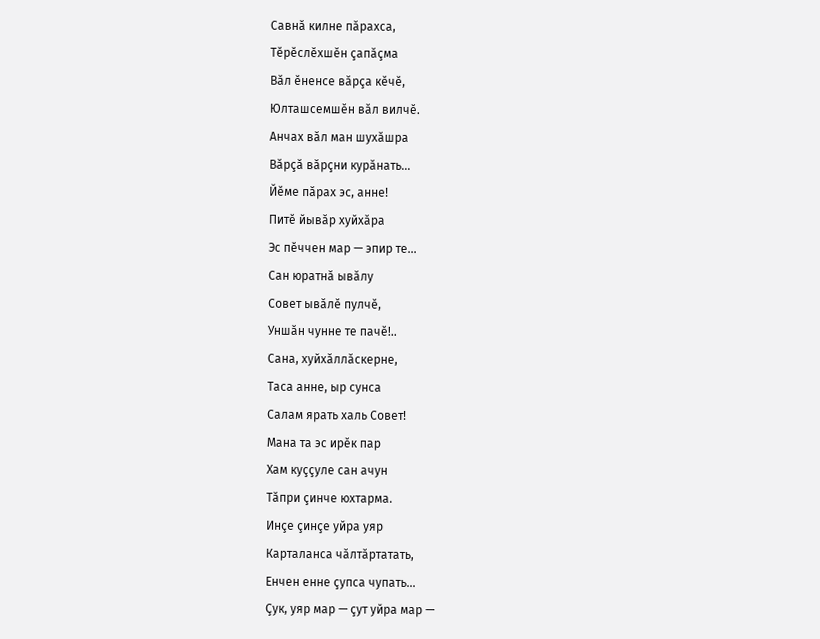Савнă килне пăрахса,
Тĕрĕслĕхшĕн çапăçма
Вăл ĕненсе вăрçа кĕчĕ,
Юлташсемшĕн вăл вилчĕ.
Анчах вăл ман шухăшра
Вăрçă вăрçни курăнать...
Йĕме пăрах эс, анне!
Питĕ йывăр хуйхăра
Эс пĕччен мар — эпир те...
Сан юратнă ывăлу
Совет ывăлĕ пулчĕ,
Уншăн чунне те пачĕ!..
Сана, хуйхăллăскерне,
Таса анне, ыр сунса
Салам ярать халь Совет!
Мана та эс ирĕк пар
Хам куççуле сан ачун
Тăпри çинче юхтарма.
Инçе çинçе уйра уяр
Карталанса чăлтăртатать,
Енчен енне çупса чупать...
Çук, уяр мар — çут уйра мар —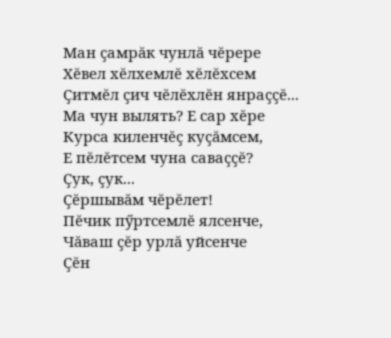Ман çамрăк чунлă чĕрере
Хĕвел хĕлхемлĕ хĕлĕхсем
Çитмĕл çич чĕлĕхлĕн янраççĕ...
Ма чун вылять? Е сар хĕре
Курса киленчĕç куçăмсем,
Е пĕлĕтсем чуна саваççĕ?
Çук, çук...
Çĕршывăм чĕрĕлет!
Пĕчик пӳртсемлĕ ялсенче,
Чăваш çĕр урлă уйсенче
Çĕн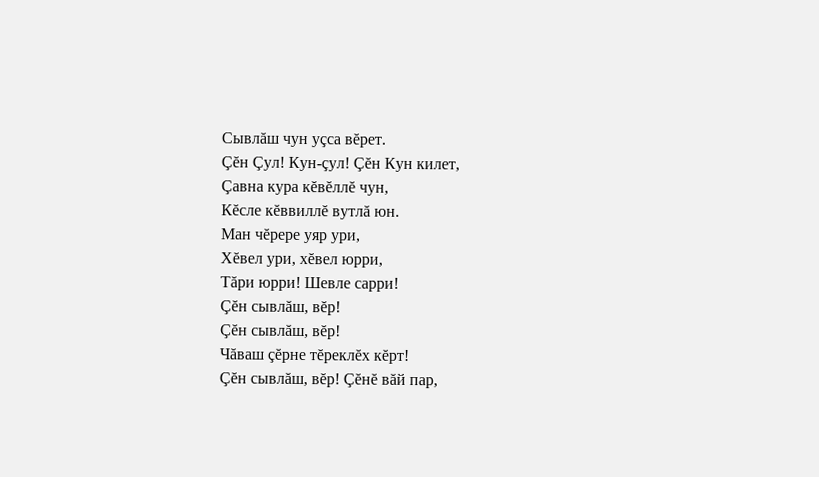Сывлăш чун уçса вĕрет.
Çĕн Çул! Кун-çул! Çĕн Кун килет,
Çавна кура кĕвĕллĕ чун,
Кĕсле кĕввиллĕ вутлă юн.
Ман чĕрере уяр ури,
Хĕвел ури, хĕвел юрри,
Тăри юрри! Шевле сарри!
Çĕн сывлăш, вĕр!
Çĕн сывлăш, вĕр!
Чăваш çĕрне тĕреклĕх кĕрт!
Çĕн сывлăш, вĕр! Çĕнĕ вăй пар,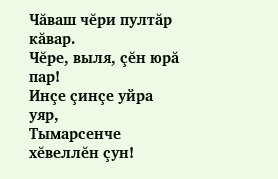Чăваш чĕри пултăр кăвар.
Чĕре, выля, çĕн юрă пар!
Инçе çинçе уйра уяр,
Тымарсенче хĕвеллĕн çун!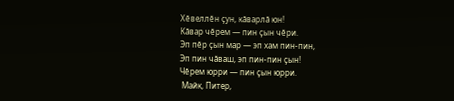Хĕвеллĕн çун, кăварлă юн!
Кăвар чĕрем — пин çын чĕри.
Эп пĕр çын мар — эп хам пин-пин,
Эп пин чăваш, эп пин-пин çын!
Чĕрем юрри — пин çын юрри.
 Майк, Питер,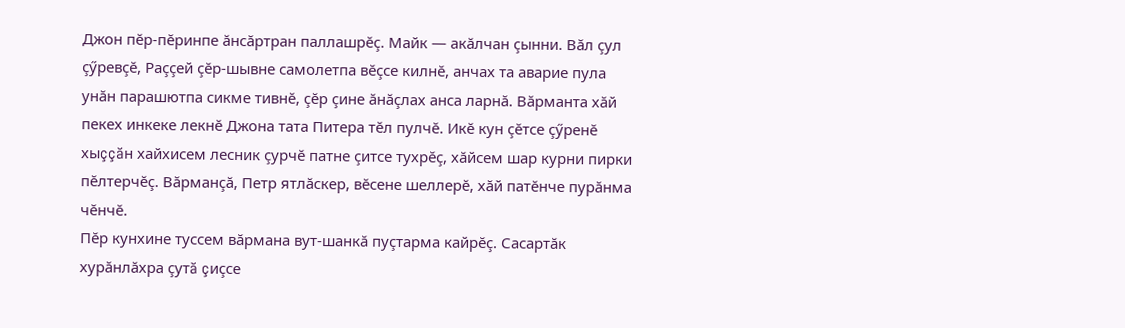Джон пĕр-пĕринпе ăнсăртран паллашрĕç. Майк — акăлчан çынни. Вăл çул çӳревçĕ, Раççей çĕр-шывне самолетпа вĕçсе килнĕ, анчах та аварие пула унăн парашютпа сикме тивнĕ, çĕр çине ăнăçлах анса ларнă. Вăрманта хăй пекех инкеке лекнĕ Джона тата Питера тĕл пулчĕ. Икĕ кун çĕтсе çӳренĕ хыççăн хайхисем лесник çурчĕ патне çитсе тухрĕç, хăйсем шар курни пирки пĕлтерчĕç. Вăрманçă, Петр ятлăскер, вĕсене шеллерĕ, хăй патĕнче пурăнма чĕнчĕ.
Пĕр кунхине туссем вăрмана вут-шанкă пуçтарма кайрĕç. Сасартăк хурăнлăхра çутă çиçсе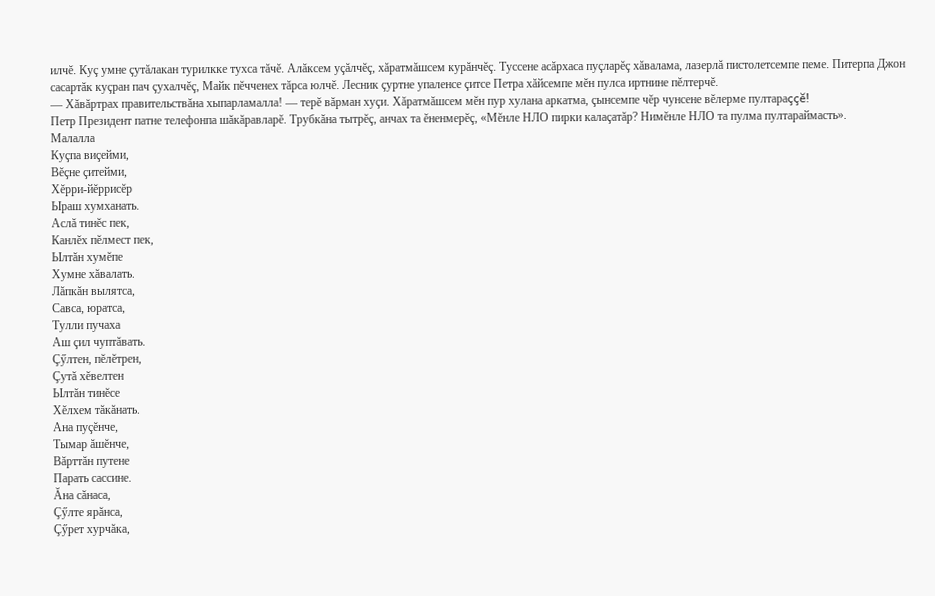илчĕ. Куç умне çутăлакан турилкке тухса тăчĕ. Алăксем уçăлчĕç, хăратмăшсем курăнчĕç. Туссене асăрхаса пуçларĕç хăвалама, лазерлă пистолетсемпе пеме. Питерпа Джон сасартăк куçран пач çухалчĕç, Майк пĕчченех тăрса юлчĕ. Лесник çуртне упаленсе çитсе Петра хăйсемпе мĕн пулса иртнине пĕлтерчĕ.
— Хăвăртрах правительствăна хыпарламалла! — терĕ вăрман хуçи. Хăратмăшсем мĕн пур хулана аркатма, çынсемпе чĕр чунсене вĕлерме пултараççĕ!
Петр Президент патне телефонпа шăкăравларĕ. Трубкăна тытрĕç, анчах та ĕненмерĕç, «Мĕнле НЛО пирки калаçатăр? Нимĕнле НЛО та пулма пултараймасть».
Малалла
Куçпа виçейми,
Вĕçне çитейми,
Хĕрри-йĕррисĕр
Ыраш хумханать.
Аслă тинĕс пек,
Канлĕх пĕлмест пек,
Ылтăн хумĕпе
Хумне хăвалать.
Лăпкăн вылятса,
Савса, юратса,
Тулли пучаха
Аш çил чуптăвать.
Çӳлтен, пĕлĕтрен,
Çутă хĕвелтен
Ылтăн тинĕсе
Хĕлхем тăкăнать.
Ана пуçĕнче,
Тымар ăшĕнче,
Вăрттăн путене
Парать сассине.
Ăна сăнаса,
Çӳлте ярăнса,
Çӳрет хурчăка,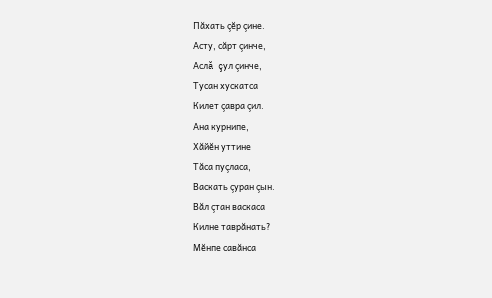Пăхать çĕр çине.
Асту, сăрт çинче,
Аслă çул çинче,
Тусан хускатса
Килет çавра çил.
Ана курнипе,
Хăйĕн уттине
Тăса пуçласа,
Васкать çуран çын.
Вăл çтан васкаса
Килне таврăнать?
Мĕнпе савăнса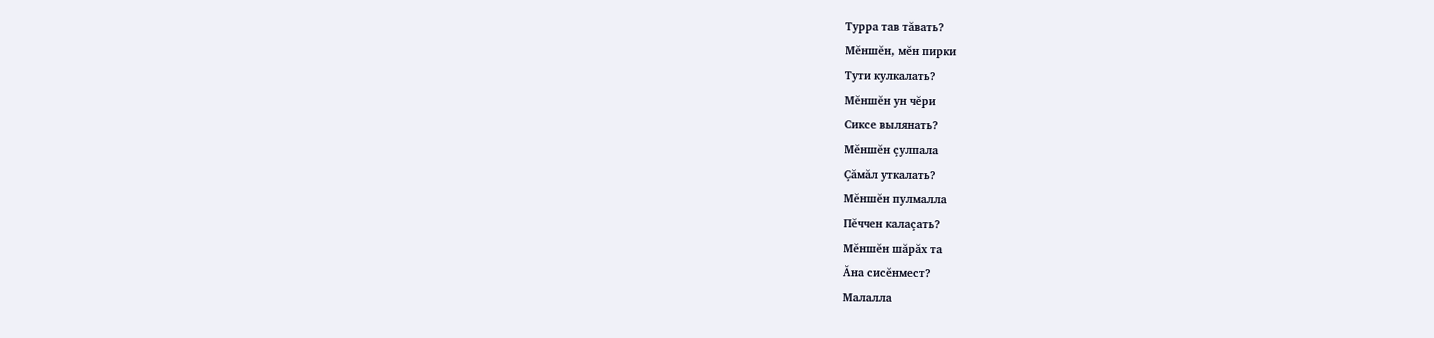Турра тав тăвать?
Мĕншĕн, мĕн пирки
Тути кулкалать?
Мĕншĕн ун чĕри
Сиксе вылянать?
Мĕншĕн çулпала
Çăмăл уткалать?
Мĕншĕн пулмалла
Пĕччен калаçать?
Мĕншĕн шăрăх та
Ăна сисĕнмест?
Малалла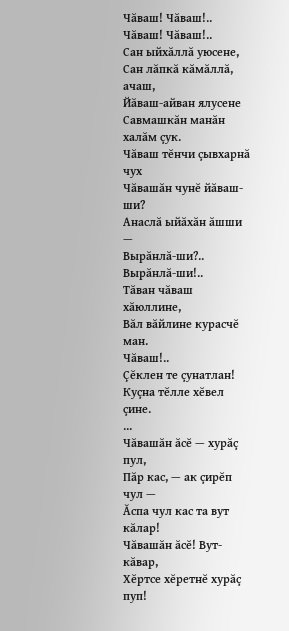Чăваш! Чăваш!..
Чăваш! Чăваш!..
Сан ыйхăллă уюсене,
Сан лăпкă кăмăллă, ачаш,
Йăваш-айван ялусене
Савмашкăн манăн халăм çук.
Чăваш тĕнчи çывхарнă чух
Чăвашăн чунĕ йăваш-ши?
Анаслă ыйăхăн ăшши —
Вырăнлă-ши?.. Вырăнлă-ши!..
Тăван чăваш хăюллине,
Вăл вăйлине курасчĕ ман.
Чăваш!..
Çĕклен те çунатлан!
Куçна тĕлле хĕвел çине.
...
Чăвашăн ăсĕ — хурăç пул,
Пăр кас, — ак çирĕп чул —
Ăспа чул кас та вут кăлар!
Чăвашăн ăсĕ! Вут-кăвар,
Хĕртсе хĕретнĕ хурăç пуп!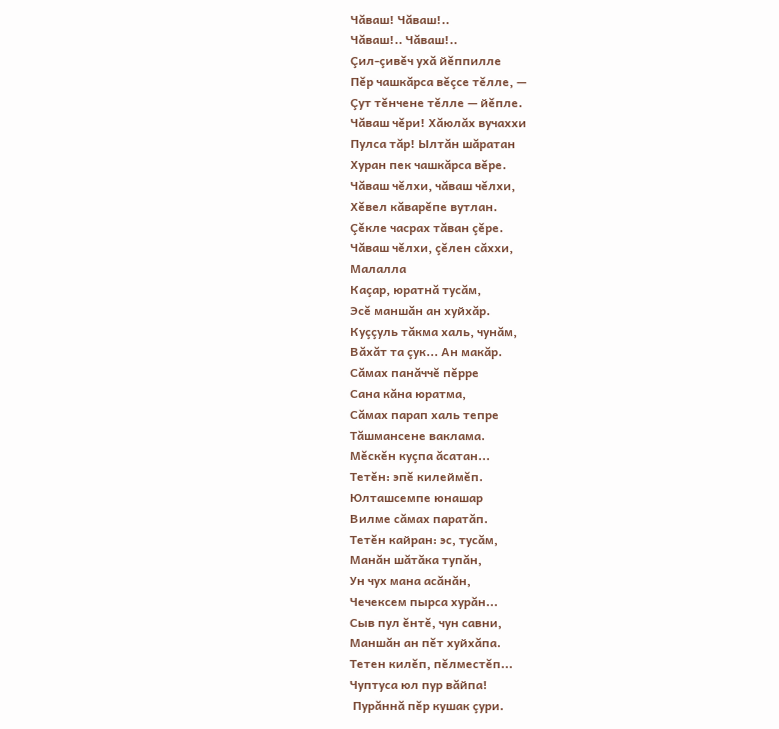Чăваш! Чăваш!..
Чăваш!.. Чăваш!..
Çил-çивĕч ухă йĕппилле
Пĕр чашкăрса вĕçсе тĕлле, —
Çут тĕнчене тĕлле — йĕпле.
Чăваш чĕри! Хăюлăх вучаххи
Пулса тăр! Ылтăн шăратан
Хуран пек чашкăрса вĕре.
Чăваш чĕлхи, чăваш чĕлхи,
Хĕвел кăварĕпе вутлан.
Çĕкле часрах тăван çĕре.
Чăваш чĕлхи, çĕлен сăххи,
Малалла
Каçар, юратнă тусăм,
Эсĕ маншăн ан хуйхăр.
Куççуль тăкма халь, чунăм,
Вăхăт та çук... Ан макăр.
Сăмах панăччĕ пĕрре
Сана кăна юратма,
Сăмах парап халь тепре
Тăшмансене ваклама.
Мĕскĕн куçпа ăсатан...
Тетĕн: эпĕ килеймĕп.
Юлташсемпе юнашар
Вилме сăмах паратăп.
Тетĕн кайран: эс, тусăм,
Манăн шăтăка тупăн,
Ун чух мана асăнăн,
Чечексем пырса хурăн...
Сыв пул ĕнтĕ, чун савни,
Маншăн ан пĕт хуйхăпа.
Тетен килĕп, пĕлместĕп...
Чуптуса юл пур вăйпа!
 Пурăннă пĕр кушак çури.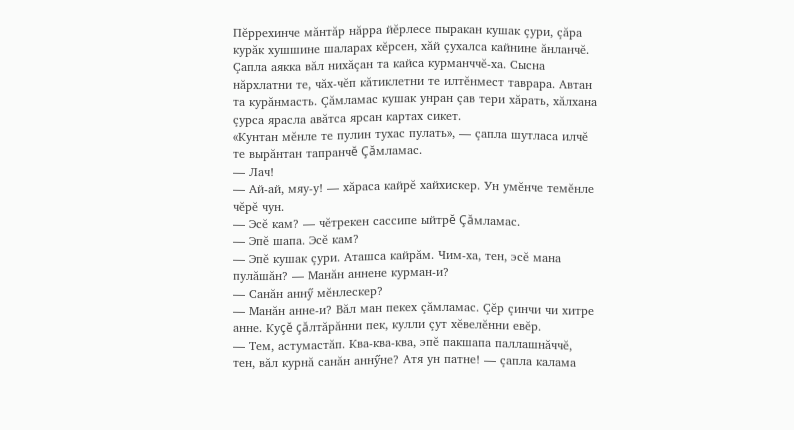Пĕррехинче мăнтăр нăрра йĕрлесе пыракан кушак çури, çăра курăк хушшине шаларах кĕрсен, хăй çухалса кайнине ăнланчĕ. Çапла аякка вăл нихăçан та кайса курманччĕ-ха. Сысна нăрхлатни те, чăх-чĕп кăтиклетни те илтĕнмест таврара. Автан та курăнмасть. Çăмламас кушак унран çав тери хăрать, хăлхана çурса ярасла авăтса ярсан картах сикет.
«Кунтан мĕнле те пулин тухас пулать», — çапла шутласа илчĕ те вырăнтан тапранчĕ Çăмламас.
— Лач!
— Ай-ай, мяу-у! — хăраса кайрĕ хайхискер. Ун умĕнче темĕнле чĕрĕ чун.
— Эсĕ кам? — чĕтрекен сассипе ыйтрĕ Çăмламас.
— Эпĕ шапа. Эсĕ кам?
— Эпĕ кушак çури. Аташса кайрăм. Чим-ха, тен, эсĕ мана пулăшăн? — Манăн аннене курман-и?
— Санăн аннӳ мĕнлескер?
— Манăн анне-и? Вăл ман пекех çăмламас. Çĕр çинчи чи хитре анне. Куçĕ çăлтăрăнни пек, кулли çут хĕвелĕнни евĕр.
— Тем, астумастăп. Ква-ква-ква, эпĕ пакшапа паллашнăччĕ, тен, вăл курнă санăн аннӳне? Атя ун патне! — çапла калама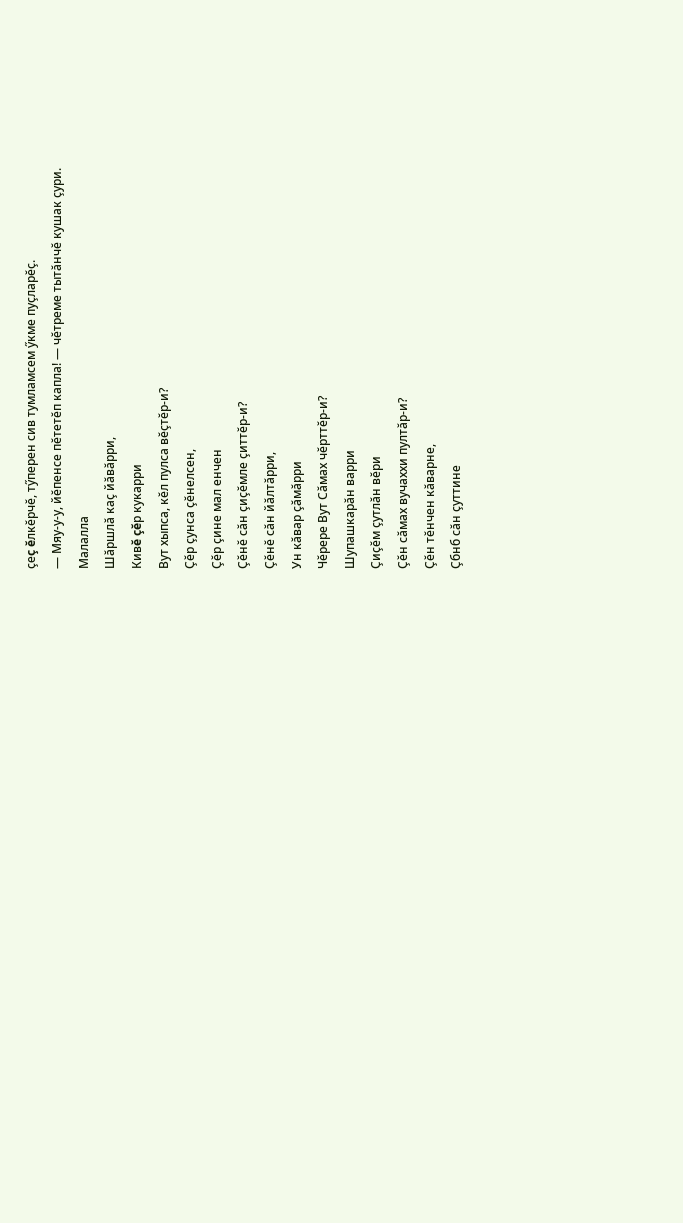çеç ĕлкĕрчĕ, тӳперен сив тумламсем ӳкме пуçларĕç.
— Мяу-у-у, йĕпенсе пĕтетĕп капла! — чĕтреме тытăнчĕ кушак çури.
Малалла
Шăршлă каç йăвăрри,
Кивĕ çĕр кукарри
Вут хыпса, кĕл пулса вĕçтĕр-и?
Çĕр çунса çĕнелсен,
Çĕр çине мал енчен
Çĕнĕ сăн çиçĕмле çиттĕр-и?
Çĕнĕ сăн йăлтăрри,
Ун кăвар çăмăрри
Чĕрере Вут Сăмах чĕрттĕр-и?
Шупашкарăн варри
Çиçĕм çутлăн вĕри
Çĕн сăмах вучаххи пултăр-и?
Çĕн тĕнчен кăварне,
Çбнб сăн çуттине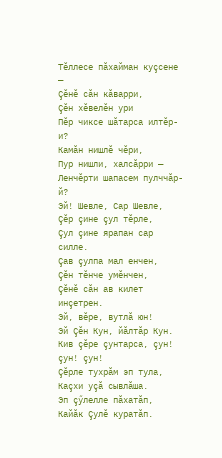Тĕллесе пăхайман куçсене —
Çĕнĕ сăн кăварри,
Çĕн хĕвелĕн ури
Пĕр чиксе шăтарса илтĕр-и?
Камăн нишлĕ чĕри,
Пур нишли, халсăрри —
Ленчĕрти шапасем пулччăр-й?
Эй! Шевле, Сар Шевле,
Çĕр çине çул тĕрле,
Çул çине ярапан сар силле.
Çав çулпа мал енчен,
Çĕн тĕнче умĕнчен,
Çĕнĕ сăн ав килет инçетрен.
Эй, вĕре, вутлă юн!
Эй Çĕн Кун, йăлтăр Кун.
Кив çĕре çунтарса, çун! çун! çун!
Çĕрле тухрăм эп тула,
Каçхи уçă сывлăша.
Эп çӳлелле пăхатăп,
Кайăк Çулĕ куратăп.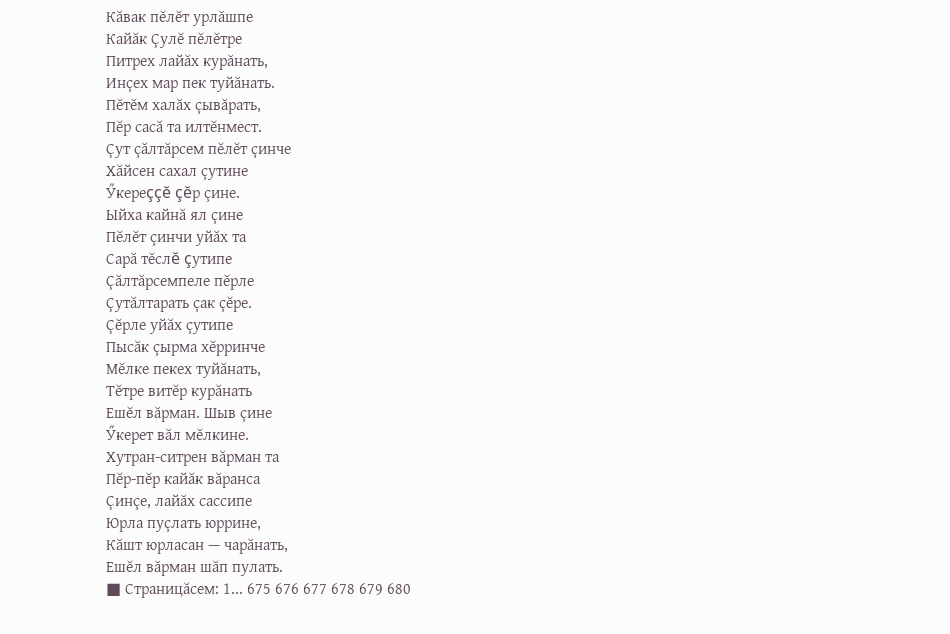Кăвак пĕлĕт урлăшпе
Кайăк Çулĕ пĕлĕтре
Питрех лайăх курăнать,
Инçех мар пек туйăнать.
Пĕтĕм халăх çывăрать,
Пĕр сасă та илтĕнмест.
Çут çăлтăрсем пĕлĕт çинче
Хăйсен сахал çутине
Ӳкереççĕ çĕр çине.
Ыйха кайнă ял çине
Пĕлĕт çинчи уйăх та
Сарă тĕслĕ çутипе
Çăлтăрсемпеле пĕрле
Çутăлтарать çак çĕре.
Çĕрле уйăх çутипе
Пысăк çырма хĕрринче
Мĕлке пекех туйăнать,
Тĕтре витĕр курăнать
Ешĕл вăрман. Шыв çине
Ӳкерет вăл мĕлкине.
Хутран-ситрен вăрман та
Пĕр-пĕр кайăк вăранса
Çинçе, лайăх сассипе
Юрла пуçлать юррине,
Кăшт юрласан — чарăнать,
Ешĕл вăрман шăп пулать.
■ Страницăсем: 1... 675 676 677 678 679 680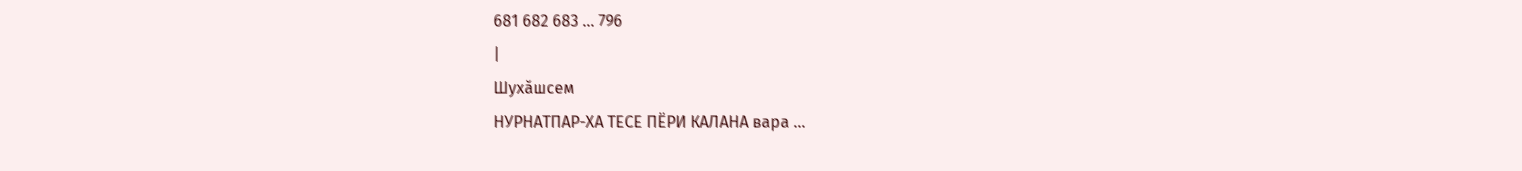681 682 683 ... 796
|
Шухăшсем
НУРНАТПАР-ХА ТЕСЕ ПЁРИ КАЛАНА вара ...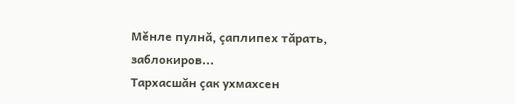Мĕнле пулнă, çаплипех тăрать, заблокиров...
Тархасшăн çак ухмахсен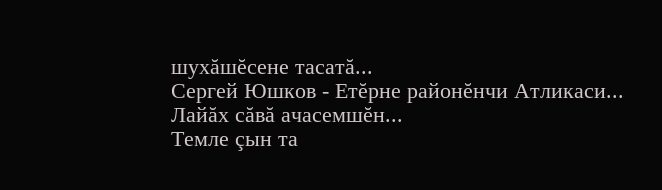шухăшĕсене тасатă...
Сергей Юшков - Етĕрне районĕнчи Атликаси...
Лайăх сăвă ачасемшĕн...
Темле çын та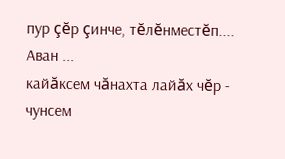пур çĕр çинче, тĕлĕнместĕп....
Аван ...
кайăксем чăнахта лайăх чĕр - чунсем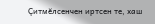Çитмĕлсенчен иртсен те, хаш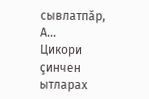сывлатпăр, А...
Цикори çинчен ытларах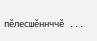пĕлесшĕннччĕ ...